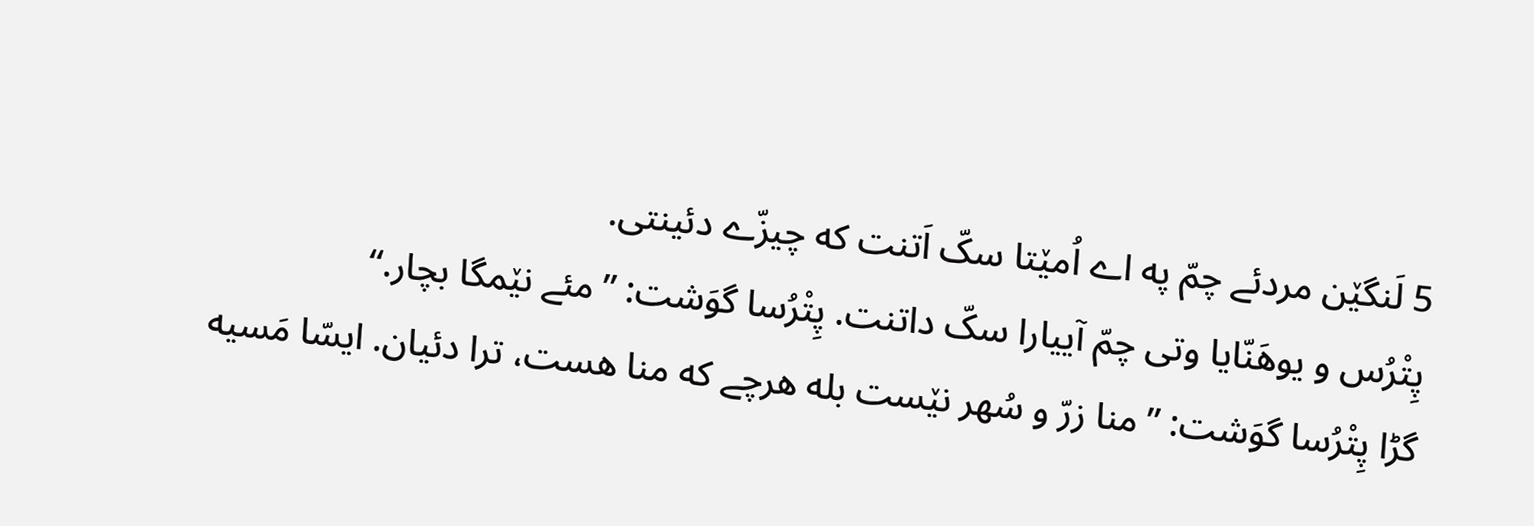5 لَنگێن مردئے چمّ په اے اُمێتا سکّ اَتنت که چیزّے دئینتی.
پِتْرُس و یوهَنّایا وتی چمّ آییارا سکّ داتنت. پِتْرُسا گوَشت: ”مئے نێمگا بچار.“
گڑا پِتْرُسا گوَشت: ”منا زرّ و سُهر نێست بله هرچے که منا هست، ترا دئیان. ایسّا مَسیه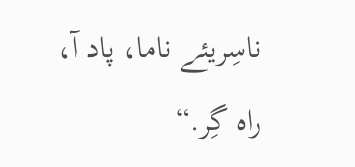ناسِریئے ناما، پاد آ، راه گِر.“